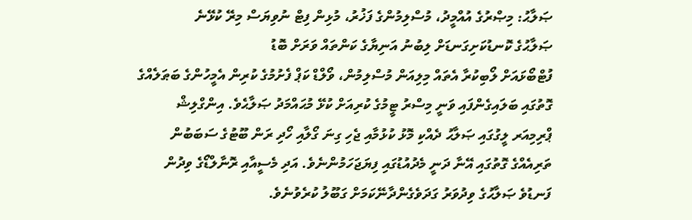ޞަލާޙު: މިޞްރުގެ އުއްމީދު، މުސްލިމުންގެ ފަޚުރު، މުޅިން ފިޓް ނުވިޔަސް މިރޭ ކުޅޭނެ
ޞަލާޙުގެ ކޮނޑުކަށިގަނޑަށް ލިބުނު އަނިޔާގެ ކަންތައް ވަރަށް ބޮޑު
ފުޓްބޯޅައަށް ލޯބިކުރާ އެތައް މިލިއަން މުސްލިމުން، ވޯލްޑް ކަޕް ފެށުމުގެ ކުރިން އެމީހުންގެ ބަޠަލެއްގެ ގޮތުގައި ބަލައިގެންފައި ވަނީ މިސްރު ޓީމުގެ ކުރިއަށް ކުޅޭ މުޙައްމަދު ޞަލާޙެވެ. އިންގްލިޝް ޕްރިމިއަރ ލީގުގައި ޞަލާޙު ދެއްކި މޮޅު ކުޅުމާއި ޖެހި ގިނަ ގޯލާއި ހޯދި ރަން ބޫޓުގެ ސަބަބުން ތަރިއެއްގެ ގޮތުގައި އޭނާ ދަނީ މެދުއުޑުގައި ފިޔަޖަހަމުންނެވެ. އަދި މެސީއާއި ރޮނާލްޑޯގެ ވިދުން ފަނޑުވެ ޞަލާޙުގެ ވިދުވަރު ގަދަވެގެންދާނޭކަމަށް ގަބޫލު ކުރެވުނެވެ.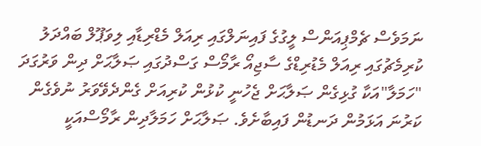ނަމަވެސް ޗެމްޕިއަންސް ލީގުގެ ފައިނަލްގައި ރިއަލް މެޑްރިޑާއި ލިވަޕޫލް ބައްދަލު ކުރިމެޗުގައި ރިއަލް މެޑުރިޑްގެ ސާޖިއޯ ރާމޯސް ގަސްދުގައި ޞަލާޙަށް ދިން ވަރުގަދަ "ހަމަލާ"އަކާ ގުޅިގެން ޞަލާޙަށް ޖެހުނީ ކުޅުން ކުރިއަށް ގެންދެވޭވަރު ނުވެގެން ކަރުނަ އަޅަމުން ދަނޑުން ފައިބާށެވެ. ޞަލާޙަށް ހަމަލާދިން ރާމޯސްއަކީ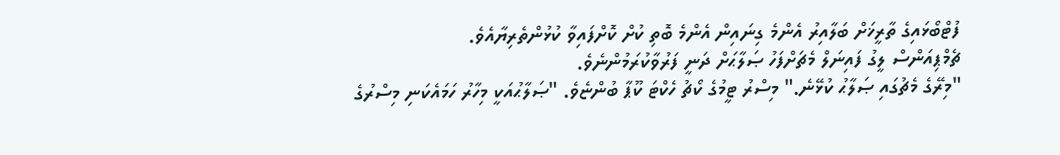ފުޓްބޯޅައިގެ ތާރީޚަށް ބަލާއިރު އެންމެ ގިނައިން އެންމެ ބޮތި ކުށް ކޮށްފައިވާ ކުޅުންތެރިޔާއެވެ.
ޗެމްޕިއަންސް ލީގު ފައިނަލް މެޗަށްފަހު ޞަލާޙަށް ދަނީ ފަރުވާކުރަމުންނެވެ.
"މިރޭގެ މެޗުގައި ޞަލާޙު ކުޅޭނެ." މިސްރު ޓީމުގެ ކޯޗު ހެކްޓަ ކޫޕާ ބުންޏެވެ. "ޞަލާޙުއަކީ މިހާރު ހަމައެކަނި މިސްރުގެ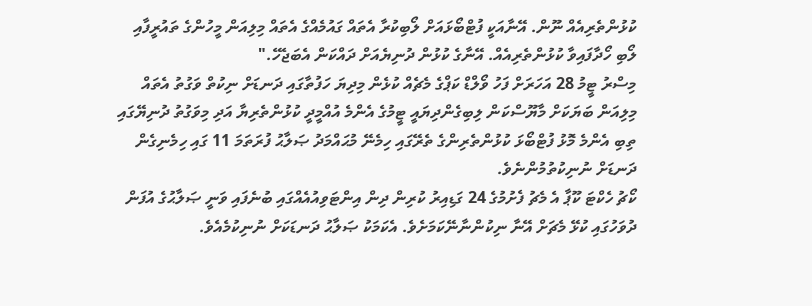ކުޅުންތެރިއެއް ނޫން. އޭނާއަކީ ފުޓްބޯޅައަށް ލޯބިކުރާ އެތައް ގައުމެއްގެ އެތައް މިލިއަން މީހުންގެ ތައުރީފާއި ލޯބި ހޯދާފައިވާ ކުޅުންތެރިއެއް. އޭނާގެ ކުޅުން ދުނިޔެއަށް ދައްކަން އެބަޖެހޭ."
މިސްރު ޓީމު 28 އަހަރަށް ފަހު ވޯލްޑް ކަޕްގެ މެޗެއް ކުޅެން މިދިޔަ ހަފުތާގައި ދަނޑަށް ނިކުތް ވަގުތު އެތައް މިލިއަން ބަޔަކަށް މާޔޫސްކަން ލިބިގެންދިޔައީ ޓީމުގެ އެންމެ އުއްމީދީ ކުޅުންތެރިޔާ އަދި މިވަގުތު ދުނިޔޭގައި ތިބި އެންމެ މޮޅު ފުޓްބޯޅަ ކުޅުންތެރިންގެ ތެރޭގައި ހިމެނޭ މުޙައްމަދު ޞަލާޙު ފުރަތަމަ 11 ގައި ހިމެނިގެން ދަނޑަށް ނުނިކުތުމުންނެވެ.
ކޯޗު ހެކްޓަ ކޫޕާ އެ މެޗު ފެށުމުގެ 24 ގަޑިއިރު ކުރިން ދިން އިންޓަވިއުއެއްގައި ބުނެފައި ވަނީ ޞަލާޙުގެ އުފަން ދުވަހުގައި ކުޅޭ މެޗަށް އޭނާ ނިކުންނާނޭކަމަށެވެ. އެކަމަކު ޞަލާޙު ދަނޑަކަށް ނުނިކުމެއެވެ.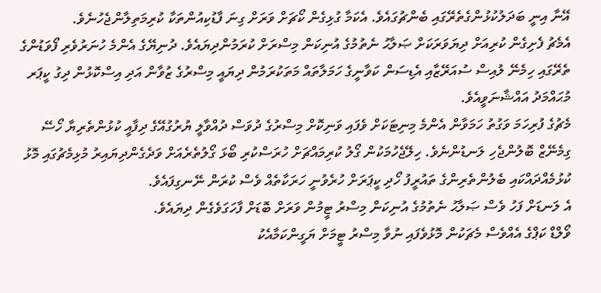އޭނާ އިނީ ބަދަލުކުޅުންގެތެރޭގައި ބެންޗުގައެވެ. އެކަމާ ގުޅިގެން ކޯޗަށް ވަރަށް ގިނަ ފާޑުކިއުންތަކާ ކުރިމަތިލާންޖެހުނެވެ.
އެމެޗު ފެށިގެން ކުރިއަށް ދިޔަވަރަކަށް ޞަލާޙު ނެތުމުގެ އުނިކަން މިސްރަށް ކުރަމުންދިޔައެވެ. ދުނިޔޭގެ އެންމެ ހުނަރުވެރި ފޯވަޑުންގެ ތެރޭގައި ހިމެނޭ ލުއިސް ސުއަރޭޒާއި އެޑިސަން ކަވާނީގެ ހަމަލާތައް މަތަކުރަމުން ދިޔައީ މިސްރުގެ ޒުވާން އަދި އިސްކޮޅުން ދިގު ކީޕަރ މުޙައްމަދު އައްޝާނަވީއެވެ.
މެޗުގެ ފުރިހަމަ ވަގުތު ހަމަވާން އެންމެ މިނިޓަކަށް ވެފައި ވަނިކޮށް މިސްރުގެ ދުވަސް ދުއްވާލީ ޔުރުގުއޭގެ ދިފާއީ ކުޅުންތެރިޔާ ހޯސޭ ގިމެނޭޒް ބޮލުންޖެހި ލަނޑުންނެވެ. ހިލޭޖެހުމަކުން ގޯލު ކުރިމައްޗަށް ހުރަސްކުރި ބޯޅަ ގޯލުތެރެއަށް ވަދެގެންދިޔައިރު މުޅިމެޗުގައި މޮޅު ކުޅުމެއްދައްކައި ބެލުންތެރިންގެ ތައުރީފު ހޯދި ކީޕަރަށް ހުރެވުނީ ހަރަކާތެއް ވެސް ކުރަން ނޭނގިފައެވެ.
އެ ލަނޑަށް ފަހު ވެސް ޞަލާޙު ނެތުމުގެ އުނިކަން މިސްރު ޓީމުން ވަރަށް ބޮޑަށް ފާހަގަވެގެން ދިޔައެވެ.
ވޯލްޑް ކަޕްގެ އެއްވެސް މެޗަކުން މޮޅުވެފައި ނުވާ މިސްރު ޓީމަށް ޔަގީންކަމާއެކު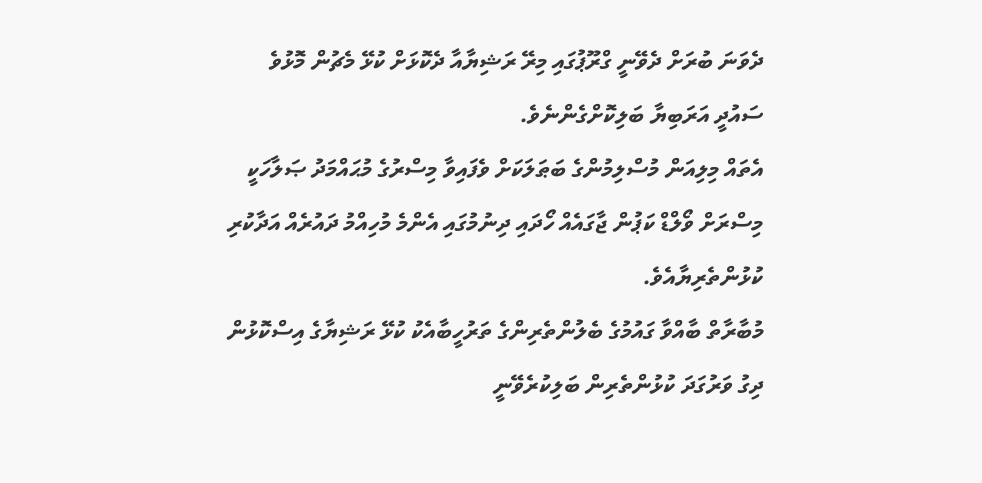ދެވަނަ ބުރަށް ދެވޭނީ ގްރޫޕުގައި މިރޭ ރަޝިޔާއާ ދެކޮޅަށް ކުޅޭ މެޗުން މޮޅުވެ ސައުދީ އަރަބިޔާ ބަލިކޮށްގެންނެވެ.
އެތައް މިލިއަން މުސްލިމުންގެ ބަޠަލަކަށް ވެފައިވާ މިސްރުގެ މުޙައްމަދު ޞަލާހަކީ މިސްރަށް ވޯލްޑް ކަޕުން ޖާގައެއް ހޯދައި ދިނުމުގައި އެންމެ މުހިއްމު ދައުރެއް އަދާކުރި ކުޅުންތެރިޔާއެވެ.
މުބާރާތް ބާއްވާ ގައުމުގެ ބެލުންތެރިންގެ ތަރުހީބާއެކު ކުޅޭ ރަޝިޔާގެ އިސްކޮޅުން ދިގު ވަރުގަދަ ކުޅުންތެރިން ބަލިކުރެވޭނީ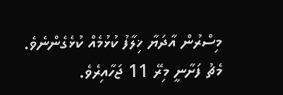މިސްރުން އާދަޔާ ޚިލާފު ކުޅުމެއް ކުޅެގެންނެވެ.
މެޗު ފަށާނީ މިރޭ 11 ޖަހާއިރެވެ.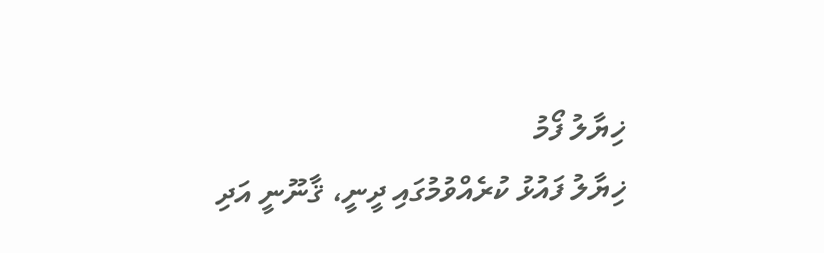ޚިޔާލު ފޯމު
ޚިޔާލު ފައުޅު ކުރެއްވުމުގައި ދީނީ، ޤާނޫނީ އަދި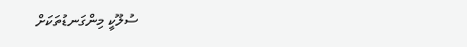ސުލޫކީ މިންގަނޑުތަކަށް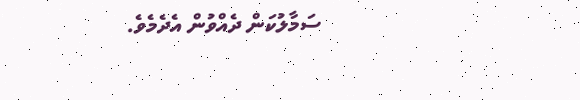ސަމާލުކަން ދެއްވުން އެދެމެވެ.